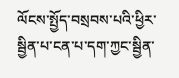ལོངས་སྤྱོད་བསྲབས་པའི་ཕྱིར་སྦྱིན་པ་ངན་པ་དག་ཀྱང་སྦྱིན་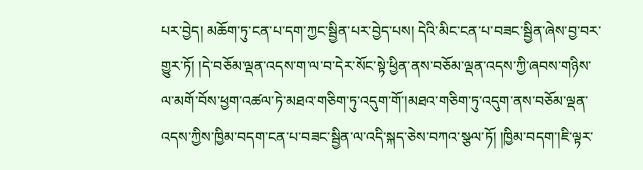པར་བྱེད། མཆོག་ཏུ་ངན་པ་དག་ཀྱང་སྦྱིན་པར་བྱེད་པས། དེའི་མིང་ངན་པ་བཟང་སྦྱིན་ཞེས་བྱ་བར་གྱུར་ཏོ། །དེ་བཅོམ་ལྡན་འདས་ག་ལ་བ་དེར་སོང་སྟེ་ཕྱིན་ནས་བཅོམ་ལྡན་འདས་ཀྱི་ཞབས་གཉིས་ལ་མགོ་བོས་ཕྱག་འཚལ་ཏེ་མཐའ་གཅིག་ཏུ་འདུག་གོ་།མཐའ་གཅིག་ཏུ་འདུག་ནས་བཅོམ་ལྡན་འདས་ཀྱིས་ཁྱིམ་བདག་ངན་པ་བཟང་སྦྱིན་ལ་འདི་སྐད་ཅེས་བཀའ་སྩལ་ཏོ། །ཁྱིམ་བདག་།ཇི་ལྟར་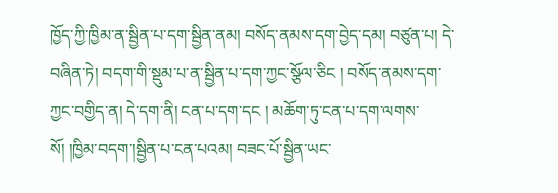ཁྱོད་ཀྱི་ཁྱིམ་ན་སྦྱིན་པ་དག་སྦྱིན་ནམ། བསོད་ནམས་དག་བྱེད་དམ། བཙུན་པ། དེ་བཞིན་ཏེ། བདག་གི་སྡུམ་པ་ན་སྦྱིན་པ་དག་ཀྱང་སྩོལ་ཅིང ། བསོད་ནམས་དག་ཀྱང་བགྱིད་ན། དེ་དག་ནི། ངན་པ་དག་དང ། མཆོག་ཏུ་ངན་པ་དག་ལགས་སོ། །ཁྱིམ་བདག་།སྦྱིན་པ་ངན་པའམ། བཟང་པོ་སྦྱིན་ཡང་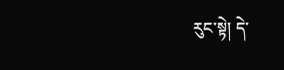རུང་སྟེ། དེ་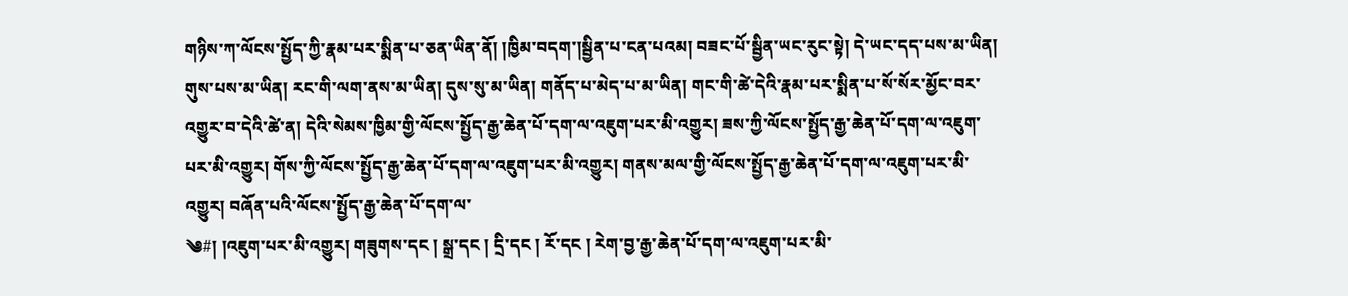གཉིས་ཀ་ལོངས་སྤྱོད་ཀྱི་རྣམ་པར་སྨིན་པ་ཅན་ཡིན་ནོ། །ཁྱིམ་བདག་།སྦྱིན་པ་ངན་པའམ། བཟང་པོ་སྦྱིན་ཡང་རུང་སྟེ། དེ་ཡང་དད་པས་མ་ཡིན། གུས་པས་མ་ཡིན། རང་གི་ལག་ནས་མ་ཡིན། དུས་སུ་མ་ཡིན། གནོད་པ་མེད་པ་མ་ཡིན། གང་གི་ཚེ་དེའི་རྣམ་པར་སྨིན་པ་སོ་སོར་མྱོང་བར་འགྱུར་བ་དེའི་ཚེ་ན། དེའི་སེམས་ཁྱིམ་གྱི་ལོངས་སྤྱོད་རྒྱ་ཆེན་པོ་དག་ལ་འཇུག་པར་མི་འགྱུར། ཟས་ཀྱི་ལོངས་སྤྱོད་རྒྱ་ཆེན་པོ་དག་ལ་འཇུག་པར་མི་འགྱུར། གོས་ཀྱི་ལོངས་སྤྱོད་རྒྱ་ཆེན་པོ་དག་ལ་འཇུག་པར་མི་འགྱུར། གནས་མལ་གྱི་ལོངས་སྤྱོད་རྒྱ་ཆེན་པོ་དག་ལ་འཇུག་པར་མི་འགྱུར། བཞོན་པའི་ལོངས་སྤྱོད་རྒྱ་ཆེན་པོ་དག་ལ་
༄#། །འཇུག་པར་མི་འགྱུར། གཟུགས་དང ། སྒྲ་དང ། དྲི་དང ། རོ་དང ། རེག་བྱ་རྒྱ་ཆེན་པོ་དག་ལ་འཇུག་པར་མི་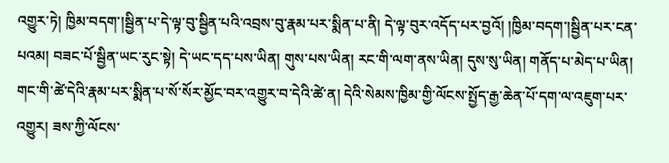འགྱུར་ཏེ། ཁྱིམ་བདག་།སྦྱིན་པ་དེ་ལྟ་བུ་སྦྱིན་པའི་འབྲས་བུ་རྣམ་པར་སྨིན་པ་ནི། དེ་ལྟ་བུར་འདོད་པར་བྱའོ། །ཁྱིམ་བདག་།སྦྱིན་པར་ངན་པའམ། བཟང་པོ་སྦྱིན་ཡང་རུང་སྟེ། དེ་ཡང་དད་པས་ཡིན། གུས་པས་ཡིན། རང་གི་ལག་ནས་ཡིན། དུས་སུ་ཡིན། གནོད་པ་མེད་པ་ཡིན། གང་གི་ཚེ་དེའི་རྣམ་པར་སྨིན་པ་སོ་སོར་མྱོང་བར་འགྱུར་བ་དེའི་ཚེ་ན། དེའི་སེམས་ཁྱིམ་གྱི་ལོངས་སྤྱོད་རྒྱ་ཆེན་པོ་དག་ལ་འཇུག་པར་འགྱུར། ཟས་ཀྱི་ལོངས་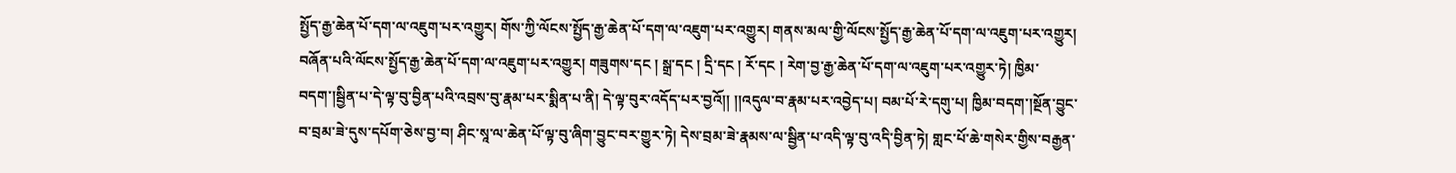སྤྱོད་རྒྱ་ཆེན་པོ་དག་ལ་འཇུག་པར་འགྱུར། གོས་ཀྱི་ལོངས་སྤྱོད་རྒྱ་ཆེན་པོ་དག་ལ་འཇུག་པར་འགྱུར། གནས་མལ་གྱི་ལོངས་སྤྱོད་རྒྱ་ཆེན་པོ་དག་ལ་འཇུག་པར་འགྱུར། བཞོན་པའི་ལོངས་སྤྱོད་རྒྱ་ཆེན་པོ་དག་ལ་འཇུག་པར་འགྱུར། གཟུགས་དང ། སྒྲ་དང ། དྲི་དང ། རོ་དང ། རེག་བྱ་རྒྱ་ཆེན་པོ་དག་ལ་འཇུག་པར་འགྱུར་ཏེ། ཁྱིམ་བདག་།སྦྱིན་པ་དེ་ལྟ་བུ་བྱིན་པའི་འབྲས་བུ་རྣམ་པར་སྨིན་པ་ནི། དེ་ལྟ་བུར་འདོད་པར་བྱའོ།། །།འདུལ་བ་རྣམ་པར་འབྱེད་པ། བམ་པོ་རེ་དགུ་པ། ཁྱིམ་བདག་།སྔོན་བྱུང་བ་བྲམ་ཟེ་དུས་དཔོག་ཅེས་བྱ་བ། ཤིང་སཱ་ལ་ཆེན་པོ་ལྟ་བུ་ཞིག་བྱུང་བར་གྱུར་ཏེ། དེས་བྲམ་ཟེ་རྣམས་ལ་སྦྱིན་པ་འདི་ལྟ་བུ་འདི་བྱིན་ཏེ། གླང་པོ་ཆེ་གསེར་གྱིས་བརྒྱན་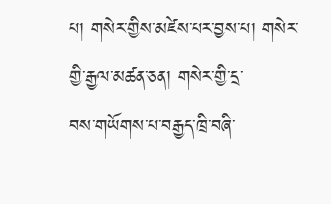པ། གསེར་གྱིས་མཛེས་པར་བྱས་པ། གསེར་གྱི་རྒྱལ་མཚན་ཅན། གསེར་གྱི་དྲ་
བས་གཡོགས་པ་བརྒྱད་ཁྲི་བཞི་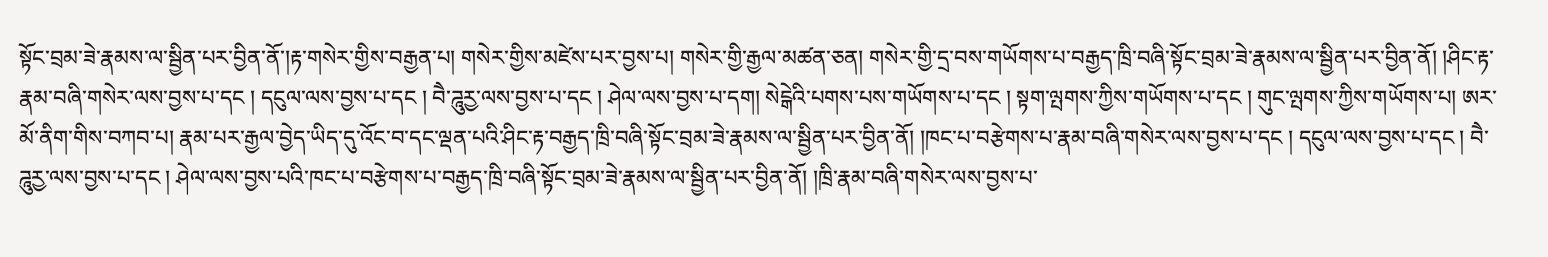སྟོང་བྲམ་ཟེ་རྣམས་ལ་སྦྱིན་པར་བྱིན་ནོ་།རྟ་གསེར་གྱིས་བརྒྱན་པ། གསེར་གྱིས་མཛེས་པར་བྱས་པ། གསེར་གྱི་རྒྱལ་མཚན་ཅན། གསེར་གྱི་དྲ་བས་གཡོགས་པ་བརྒྱད་ཁྲི་བཞི་སྟོང་བྲམ་ཟེ་རྣམས་ལ་སྦྱིན་པར་བྱིན་ནོ། །ཤིང་རྟ་རྣམ་བཞི་གསེར་ལས་བྱས་པ་དང ། དངུལ་ལས་བྱས་པ་དང ། བཻ་ཌཱུརྱ་ལས་བྱས་པ་དང ། ཤེལ་ལས་བྱས་པ་དག། སེངྒེའི་པགས་པས་གཡོགས་པ་དང ། སྟག་ལྤགས་ཀྱིས་གཡོགས་པ་དང ། གུང་ལྤགས་ཀྱིས་གཡོགས་པ། ཨར་མོ་ནིག་གིས་བཀབ་པ། རྣམ་པར་རྒྱལ་བྱེད་ཡིད་དུ་འོང་བ་དང་ལྡན་པའི་ཤིང་རྟ་བརྒྱད་ཁྲི་བཞི་སྟོང་བྲམ་ཟེ་རྣམས་ལ་སྦྱིན་པར་བྱིན་ནོ། །ཁང་པ་བརྩེགས་པ་རྣམ་བཞི་གསེར་ལས་བྱས་པ་དང ། དངུལ་ལས་བྱས་པ་དང ། བཻ་ཌཱུརྱ་ལས་བྱས་པ་དང ། ཤེལ་ལས་བྱས་པའི་ཁང་པ་བརྩེགས་པ་བརྒྱད་ཁྲི་བཞི་སྟོང་བྲམ་ཟེ་རྣམས་ལ་སྦྱིན་པར་བྱིན་ནོ། །ཁྲི་རྣམ་བཞི་གསེར་ལས་བྱས་པ་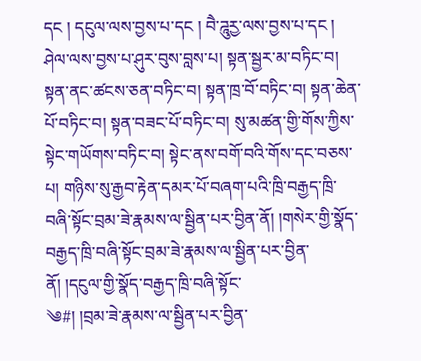དང ། དངུལ་ལས་བྱས་པ་དང ། བཻ་ཌཱུརྱ་ལས་བྱས་པ་དང ། ཤེལ་ལས་བྱས་པ་ཤུར་བུས་བླས་པ། སྟན་སྦྱར་མ་བཏིང་བ། སྟན་ནང་ཚངས་ཅན་བཏིང་བ། སྟན་ཁྲ་བོ་བཏིང་བ། སྟན་ཆེན་པོ་བཏིང་བ། སྟན་བཟང་པོ་བཏིང་བ། སུ་མཚན་གྱི་གོས་ཀྱིས་སྟེང་གཡོགས་བཏིང་བ། སྟེང་ནས་བགོ་བའི་གོས་དང་བཅས་པ། གཉིས་སུ་རྒྱབ་རྟེན་དམར་པོ་བཞག་པའི་ཁྲི་བརྒྱད་ཁྲི་བཞི་སྟོང་བྲམ་ཟེ་རྣམས་ལ་སྦྱིན་པར་བྱིན་ནོ། །གསེར་གྱི་སྣོད་བརྒྱད་ཁྲི་བཞི་སྟོང་བྲམ་ཟེ་རྣམས་ལ་སྦྱིན་པར་བྱིན་ནོ། །དངུལ་གྱི་སྣོད་བརྒྱད་ཁྲི་བཞི་སྟོང་
༄#། །བྲམ་ཟེ་རྣམས་ལ་སྦྱིན་པར་བྱིན་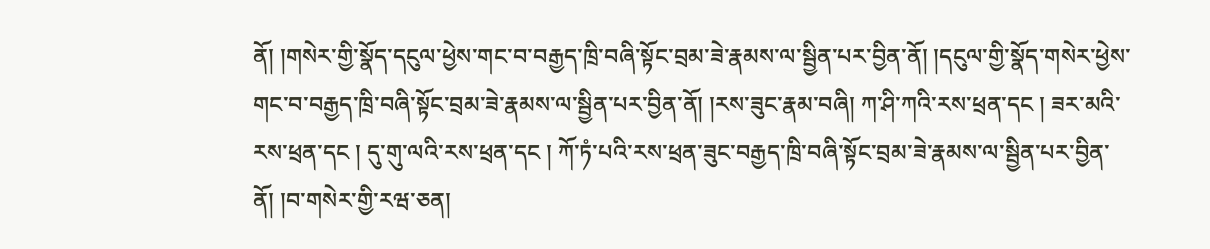ནོ། །གསེར་གྱི་སྣོད་དངུལ་ཕྱེས་གང་བ་བརྒྱད་ཁྲི་བཞི་སྟོང་བྲམ་ཟེ་རྣམས་ལ་སྦྱིན་པར་བྱིན་ནོ། །དངུལ་གྱི་སྣོད་གསེར་ཕྱེས་གང་བ་བརྒྱད་ཁྲི་བཞི་སྟོང་བྲམ་ཟེ་རྣམས་ལ་སྦྱིན་པར་བྱིན་ནོ། །རས་ཟུང་རྣམ་བཞི། ཀ་ཤི་ཀའི་རས་ཕྲན་དང ། ཟར་མའི་རས་ཕྲན་དང ། དུ་གུ་ལའི་རས་ཕྲན་དང ། ཀོ་ཏཾ་པའི་རས་ཕྲན་ཟུང་བརྒྱད་ཁྲི་བཞི་སྟོང་བྲམ་ཟེ་རྣམས་ལ་སྦྱིན་པར་བྱིན་ནོ། །བ་གསེར་གྱི་རཝ་ཅན།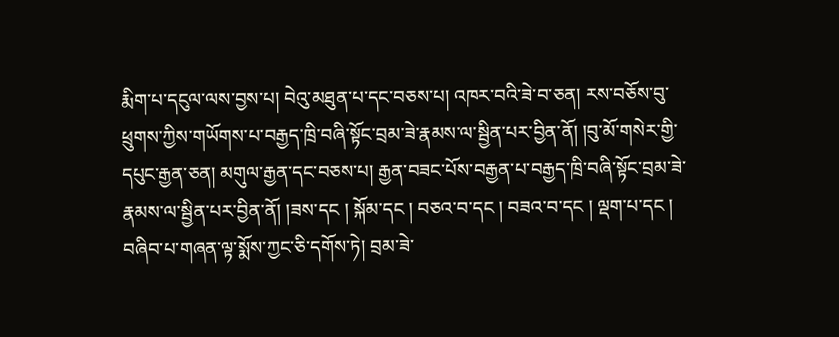རྨིག་པ་དངུལ་ལས་བྱས་པ། བེའུ་མཐུན་པ་དང་བཅས་པ། འཁར་བའི་ཟེ་བ་ཅན། རས་བཅོས་བུ་ཕྲུགས་ཀྱིས་གཡོགས་པ་བརྒྱད་ཁྲི་བཞི་སྟོང་བྲམ་ཟེ་རྣམས་ལ་སྦྱིན་པར་བྱིན་ནོ། །བུ་མོ་གསེར་གྱི་དཔུང་རྒྱན་ཅན། མགུལ་རྒྱན་དང་བཅས་པ། རྒྱན་བཟང་པོས་བརྒྱན་པ་བརྒྱད་ཁྲི་བཞི་སྟོང་བྲམ་ཟེ་རྣམས་ལ་སྦྱིན་པར་བྱིན་ནོ། །ཟས་དང ། སྐོམ་དང ། བཅའ་བ་དང ། བཟའ་བ་དང ། ལྡག་པ་དང ། བཞིབ་པ་གཞན་ལྟ་སྨོས་ཀྱང་ཅི་དགོས་ཏེ། བྲམ་ཟེ་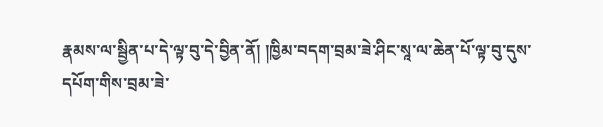རྣམས་ལ་སྦྱིན་པ་དེ་ལྟ་བུ་དེ་བྱིན་ནོ། །ཁྱིམ་བདག་བྲམ་ཟེ་ཤིང་སཱ་ལ་ཆེན་པོ་ལྟ་བུ་དུས་དཔོག་གིས་བྲམ་ཟེ་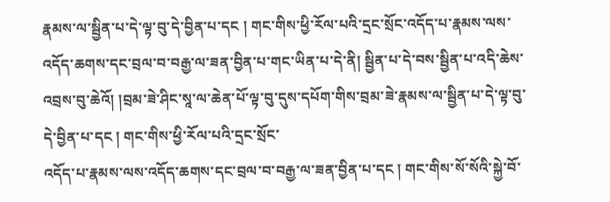རྣམས་ལ་སྦྱིན་པ་དེ་ལྟ་བུ་དེ་བྱིན་པ་དང ། གང་གིས་ཕྱི་རོལ་པའི་དྲང་སྲོང་འདོད་པ་རྣམས་ལས་འདོད་ཆགས་དང་བྲལ་བ་བརྒྱ་ལ་ཟན་བྱིན་པ་གང་ཡིན་པ་དེ་ནི། སྦྱིན་པ་དེ་བས་སྦྱིན་པ་འདི་ཆེས་འབྲས་བུ་ཆེའོ། །བྲམ་ཟེ་ཤིང་སཱ་ལ་ཆེན་པོ་ལྟ་བུ་དུས་དཔོག་གིས་བྲམ་ཟེ་རྣམས་ལ་སྦྱིན་པ་དེ་ལྟ་བུ་དེ་བྱིན་པ་དང ། གང་གིས་ཕྱི་རོལ་པའི་དྲང་སྲོང་
འདོད་པ་རྣམས་ལས་འདོད་ཆགས་དང་བྲལ་བ་བརྒྱ་ལ་ཟན་བྱིན་པ་དང ། གང་གིས་སོ་སོའི་སྐྱེ་བོ་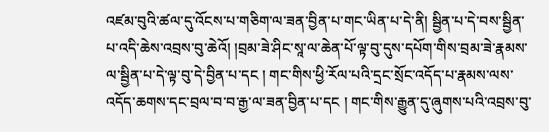འཛམ་བུའི་ཚལ་དུ་འོངས་པ་གཅིག་ལ་ཟན་བྱིན་པ་གང་ཡིན་པ་དེ་ནི། སྦྱིན་པ་དེ་བས་སྦྱིན་པ་འདི་ཆེས་འབྲས་བུ་ཆེའོ། །བྲམ་ཟེ་ཤིང་སཱ་ལ་ཆེན་པོ་ལྟ་བུ་དུས་དཔོག་གིས་བྲམ་ཟེ་རྣམས་ལ་སྦྱིན་པ་དེ་ལྟ་བུ་དེ་བྱིན་པ་དང ། གང་གིས་ཕྱི་རོལ་པའི་དྲང་སྲོང་འདོད་པ་རྣམས་ལས་འདོད་ཆགས་དང་བྲལ་བ་བ་རྒྱ་ལ་ཟན་བྱིན་པ་དང ། གང་གིས་རྒྱུན་དུ་ཞུགས་པའི་འབྲས་བུ་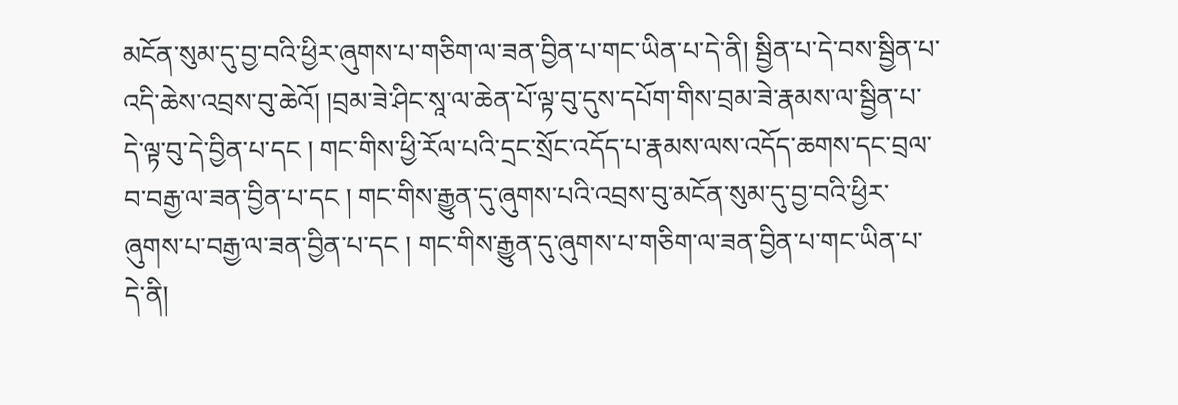མངོན་སུམ་དུ་བྱ་བའི་ཕྱིར་ཞུགས་པ་གཅིག་ལ་ཟན་བྱིན་པ་གང་ཡིན་པ་དེ་ནི། སྦྱིན་པ་དེ་བས་སྦྱིན་པ་འདི་ཆེས་འབྲས་བུ་ཆེའོ། །བྲམ་ཟེ་ཤིང་སཱ་ལ་ཆེན་པོ་ལྟ་བུ་དུས་དཔོག་གིས་བྲམ་ཟེ་རྣམས་ལ་སྦྱིན་པ་དེ་ལྟ་བུ་དེ་བྱིན་པ་དང ། གང་གིས་ཕྱི་རོལ་པའི་དྲང་སྲོང་འདོད་པ་རྣམས་ལས་འདོད་ཆགས་དང་བྲལ་བ་བརྒྱ་ལ་ཟན་བྱིན་པ་དང ། གང་གིས་རྒྱུན་དུ་ཞུགས་པའི་འབྲས་བུ་མངོན་སུམ་དུ་བྱ་བའི་ཕྱིར་ཞུགས་པ་བརྒྱ་ལ་ཟན་བྱིན་པ་དང ། གང་གིས་རྒྱུན་དུ་ཞུགས་པ་གཅིག་ལ་ཟན་བྱིན་པ་གང་ཡིན་པ་དེ་ནི།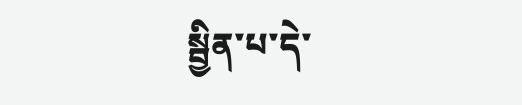སྦྱིན་པ་དེ་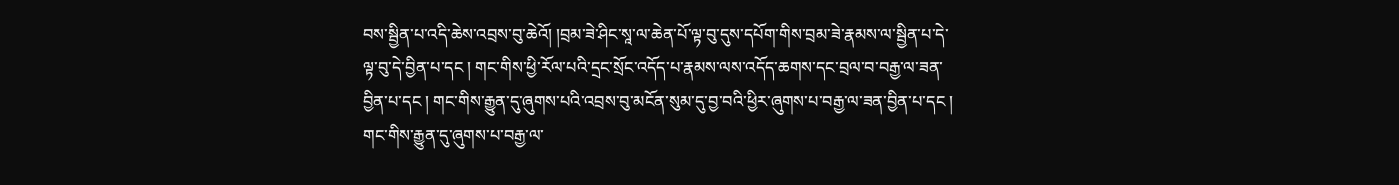བས་སྦྱིན་པ་འདི་ཆེས་འབྲས་བུ་ཆེའོ། །བྲམ་ཟེ་ཤིང་སཱ་ལ་ཆེན་པོ་ལྟ་བུ་དུས་དཔོག་གིས་བྲམ་ཟེ་རྣམས་ལ་སྦྱིན་པ་དེ་ལྟ་བུ་དེ་བྱིན་པ་དང ། གང་གིས་ཕྱི་རོལ་པའི་དྲང་སྲོང་འདོད་པ་རྣམས་ལས་འདོད་ཆགས་དང་བྲལ་བ་བརྒྱ་ལ་ཟན་བྱིན་པ་དང ། གང་གིས་རྒྱུན་དུ་ཞུགས་པའི་འབྲས་བུ་མངོན་སུམ་དུ་བྱ་བའི་ཕྱིར་ཞུགས་པ་བརྒྱ་ལ་ཟན་བྱིན་པ་དང ། གང་གིས་རྒྱུན་དུ་ཞུགས་པ་བརྒྱ་ལ་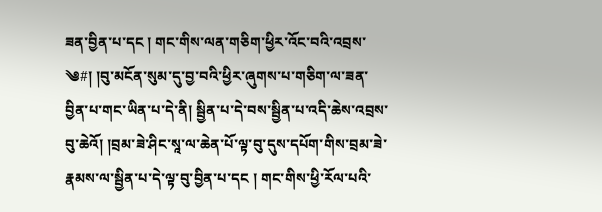ཟན་བྱིན་པ་དང ། གང་གིས་ལན་གཅིག་ཕྱིར་འོང་བའི་འབྲས་
༄#། །བུ་མངོན་སུམ་དུ་བྱ་བའི་ཕྱིར་ཞུགས་པ་གཅིག་ལ་ཟན་བྱིན་པ་གང་ཡིན་པ་དེ་ནི། སྦྱིན་པ་དེ་བས་སྦྱིན་པ་འདི་ཆེས་འབྲས་བུ་ཆེའོ། །བྲམ་ཟེ་ཤིང་སཱ་ལ་ཆེན་པོ་ལྟ་བུ་དུས་དཔོག་གིས་བྲམ་ཟེ་རྣམས་ལ་སྦྱིན་པ་དེ་ལྟ་བུ་བྱིན་པ་དང ། གང་གིས་ཕྱི་རོལ་པའི་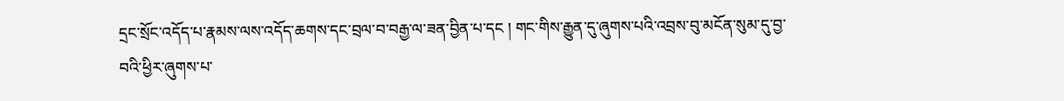དྲང་སྲོང་འདོད་པ་རྣམས་ལས་འདོད་ཆགས་དང་བྲལ་བ་བརྒྱ་ལ་ཟན་བྱིན་པ་དང ། གང་གིས་རྒྱུན་དུ་ཞུགས་པའི་འབྲས་བུ་མངོན་སུམ་དུ་བྱ་བའི་ཕྱིར་ཞུགས་པ་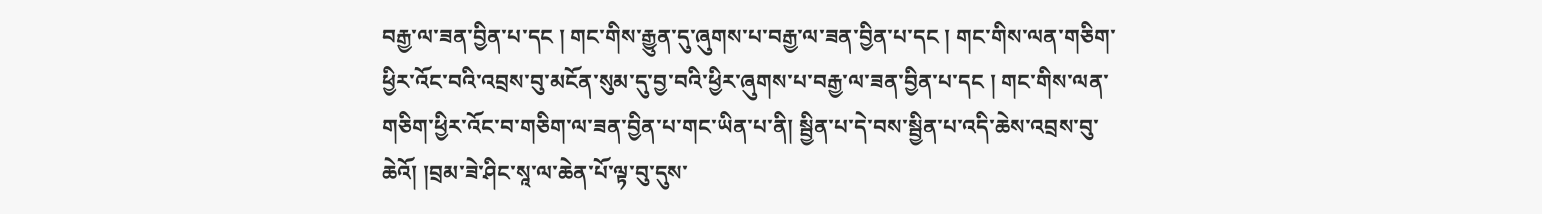བརྒྱ་ལ་ཟན་བྱིན་པ་དང ། གང་གིས་རྒྱུན་དུ་ཞུགས་པ་བརྒྱ་ལ་ཟན་བྱིན་པ་དང ། གང་གིས་ལན་གཅིག་ཕྱིར་འོང་བའི་འབྲས་བུ་མངོན་སུམ་དུ་བྱ་བའི་ཕྱིར་ཞུགས་པ་བརྒྱ་ལ་ཟན་བྱིན་པ་དང ། གང་གིས་ལན་གཅིག་ཕྱིར་འོང་བ་གཅིག་ལ་ཟན་བྱིན་པ་གང་ཡིན་པ་ནི། སྦྱིན་པ་དེ་བས་སྦྱིན་པ་འདི་ཆེས་འབྲས་བུ་ཆེའོ། །བྲམ་ཟེ་ཤིང་སཱ་ལ་ཆེན་པོ་ལྟ་བུ་དུས་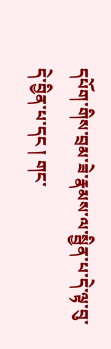དཔོག་གིས་བྲམ་ཟེ་རྣམས་ལ་སྦྱིན་པ་དེ་ལྟ་བུ་དེ་བྱིན་པ་དང ། གང་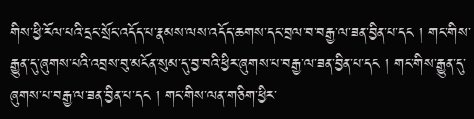གིས་ཕྱི་རོལ་པའི་དྲང་སྲོང་འདོད་པ་རྣམས་ལས་འདོད་ཆགས་དང་བྲལ་བ་བརྒྱ་ལ་ཟན་བྱིན་པ་དང ། གང་གིས་རྒྱུན་དུ་ཞུགས་པའི་འབྲས་བུ་མངོན་སུམ་དུ་བྱ་བའི་ཕྱིར་ཞུགས་པ་བརྒྱ་ལ་ཟན་བྱིན་པ་དང ། གང་གིས་རྒྱུན་དུ་ཞུགས་པ་བརྒྱ་ལ་ཟན་བྱིན་པ་དང ། གང་གིས་ལན་གཅིག་ཕྱིར་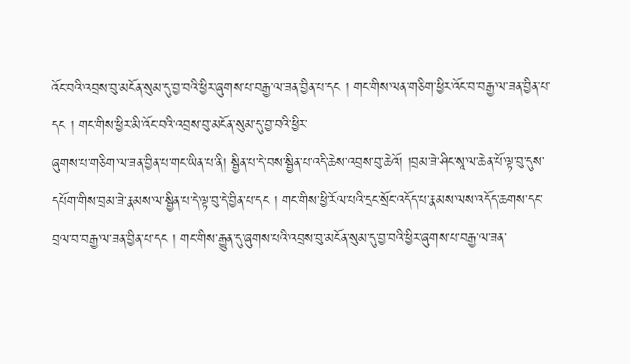འོང་བའི་འབྲས་བུ་མངོན་སུམ་དུ་བྱ་བའི་ཕྱིར་ཞུགས་པ་བརྒྱ་ལ་ཟན་བྱིན་པ་དང ། གང་གིས་ལན་གཅིག་ཕྱིར་འོང་བ་བརྒྱ་ལ་ཟན་བྱིན་པ་དང ། གང་གིས་ཕྱིར་མི་འོང་བའི་འབྲས་བུ་མངོན་སུམ་དུ་བྱ་བའི་ཕྱིར་
ཞུགས་པ་གཅིག་ལ་ཟན་བྱིན་པ་གང་ཡིན་པ་ནི། སྦྱིན་པ་དེ་བས་སྦྱིན་པ་འདི་ཆེས་འབྲས་བུ་ཆེའོ། །བྲམ་ཟེ་ཤིང་སཱ་ལ་ཆེན་པོ་ལྟ་བུ་དུས་དཔོག་གིས་བྲམ་ཟེ་རྣམས་ལ་སྦྱིན་པ་དེ་ལྟ་བུ་དེ་བྱིན་པ་དང ། གང་གིས་ཕྱི་རོལ་པའི་དྲང་སྲོང་འདོད་པ་རྣམས་ལས་འདོད་ཆགས་དང་བྲལ་བ་བརྒྱ་ལ་ཟན་བྱིན་པ་དང ། གང་གིས་རྒྱུན་དུ་ཞུགས་པའི་འབྲས་བུ་མངོན་སུམ་དུ་བྱ་བའི་ཕྱིར་ཞུགས་པ་བརྒྱ་ལ་ཟན་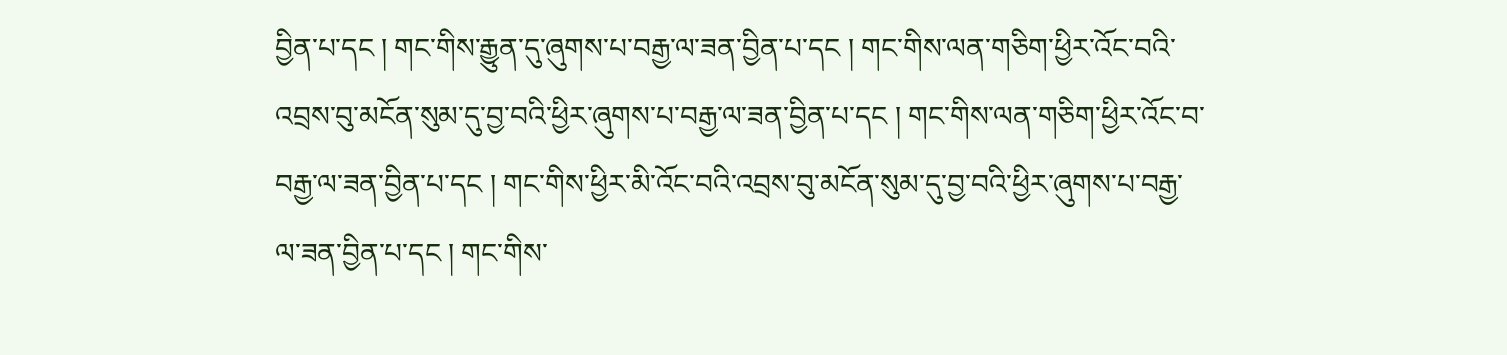བྱིན་པ་དང ། གང་གིས་རྒྱུན་དུ་ཞུགས་པ་བརྒྱ་ལ་ཟན་བྱིན་པ་དང ། གང་གིས་ལན་གཅིག་ཕྱིར་འོང་བའི་འབྲས་བུ་མངོན་སུམ་དུ་བྱ་བའི་ཕྱིར་ཞུགས་པ་བརྒྱ་ལ་ཟན་བྱིན་པ་དང ། གང་གིས་ལན་གཅིག་ཕྱིར་འོང་བ་བརྒྱ་ལ་ཟན་བྱིན་པ་དང ། གང་གིས་ཕྱིར་མི་འོང་བའི་འབྲས་བུ་མངོན་སུམ་དུ་བྱ་བའི་ཕྱིར་ཞུགས་པ་བརྒྱ་ལ་ཟན་བྱིན་པ་དང ། གང་གིས་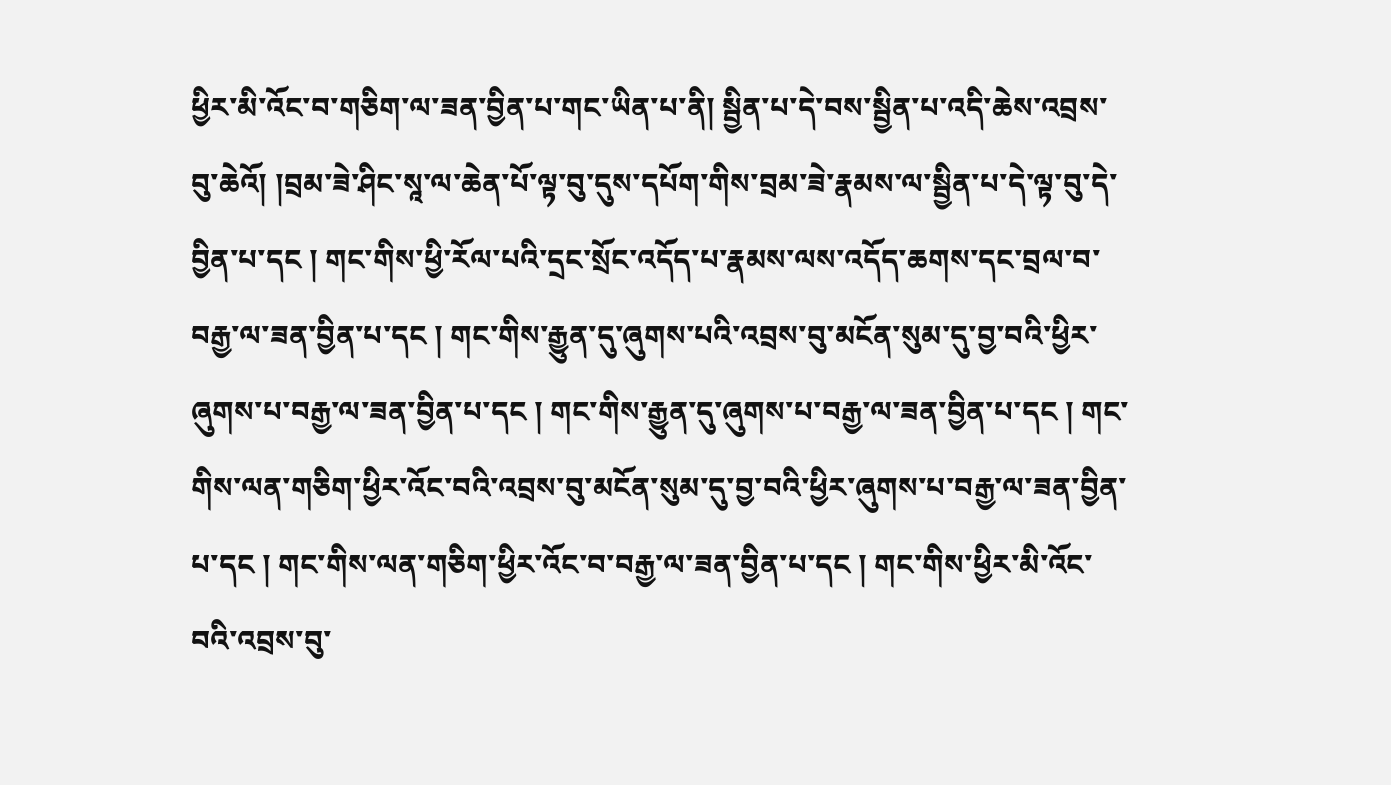ཕྱིར་མི་འོང་བ་གཅིག་ལ་ཟན་བྱིན་པ་གང་ཡིན་པ་ནི། སྦྱིན་པ་དེ་བས་སྦྱིན་པ་འདི་ཆེས་འབྲས་བུ་ཆེའོ། །བྲམ་ཟེ་ཤིང་སཱ་ལ་ཆེན་པོ་ལྟ་བུ་དུས་དཔོག་གིས་བྲམ་ཟེ་རྣམས་ལ་སྦྱིན་པ་དེ་ལྟ་བུ་དེ་བྱིན་པ་དང ། གང་གིས་ཕྱི་རོལ་པའི་དྲང་སྲོང་འདོད་པ་རྣམས་ལས་འདོད་ཆགས་དང་བྲལ་བ་བརྒྱ་ལ་ཟན་བྱིན་པ་དང ། གང་གིས་རྒྱུན་དུ་ཞུགས་པའི་འབྲས་བུ་མངོན་སུམ་དུ་བྱ་བའི་ཕྱིར་ཞུགས་པ་བརྒྱ་ལ་ཟན་བྱིན་པ་དང ། གང་གིས་རྒྱུན་དུ་ཞུགས་པ་བརྒྱ་ལ་ཟན་བྱིན་པ་དང ། གང་གིས་ལན་གཅིག་ཕྱིར་འོང་བའི་འབྲས་བུ་མངོན་སུམ་དུ་བྱ་བའི་ཕྱིར་ཞུགས་པ་བརྒྱ་ལ་ཟན་བྱིན་པ་དང ། གང་གིས་ལན་གཅིག་ཕྱིར་འོང་བ་བརྒྱ་ལ་ཟན་བྱིན་པ་དང ། གང་གིས་ཕྱིར་མི་འོང་བའི་འབྲས་བུ་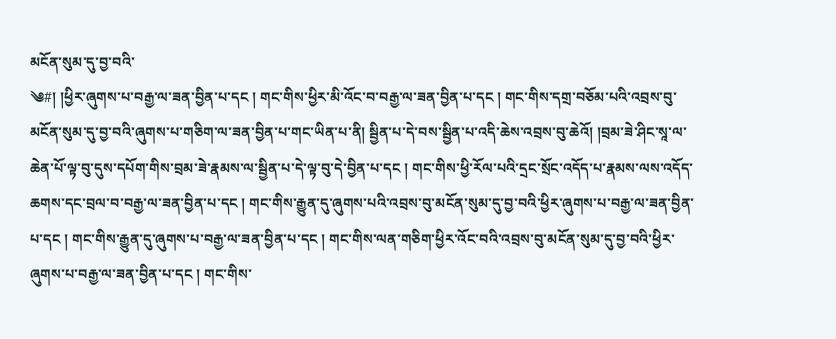མངོན་སུམ་དུ་བྱ་བའི་
༄#། །ཕྱིར་ཞུགས་པ་བརྒྱ་ལ་ཟན་བྱིན་པ་དང ། གང་གིས་ཕྱིར་མི་འོང་བ་བརྒྱ་ལ་ཟན་བྱིན་པ་དང ། གང་གིས་དགྲ་བཅོམ་པའི་འབྲས་བུ་མངོན་སུམ་དུ་བྱ་བའི་ཞུགས་པ་གཅིག་ལ་ཟན་བྱིན་པ་གང་ཡིན་པ་ནི། སྦྱིན་པ་དེ་བས་སྦྱིན་པ་འདི་ཆེས་འབྲས་བུ་ཆེའོ། །བྲམ་ཟེ་ཤིང་སཱ་ལ་ཆེན་པོ་ལྟ་བུ་དུས་དཔོག་གིས་བྲམ་ཟེ་རྣམས་ལ་སྦྱིན་པ་དེ་ལྟ་བུ་དེ་བྱིན་པ་དང ། གང་གིས་ཕྱི་རོལ་པའི་དྲང་སྲོང་འདོད་པ་རྣམས་ལས་འདོད་ཆགས་དང་བྲལ་བ་བརྒྱ་ལ་ཟན་བྱིན་པ་དང ། གང་གིས་རྒྱུན་དུ་ཞུགས་པའི་འབྲས་བུ་མངོན་སུམ་དུ་བྱ་བའི་ཕྱིར་ཞུགས་པ་བརྒྱ་ལ་ཟན་བྱིན་པ་དང ། གང་གིས་རྒྱུན་དུ་ཞུགས་པ་བརྒྱ་ལ་ཟན་བྱིན་པ་དང ། གང་གིས་ལན་གཅིག་ཕྱིར་འོང་བའི་འབྲས་བུ་མངོན་སུམ་དུ་བྱ་བའི་ཕྱིར་ཞུགས་པ་བརྒྱ་ལ་ཟན་བྱིན་པ་དང ། གང་གིས་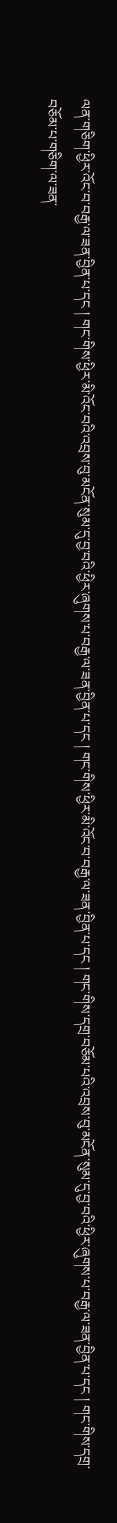ལན་གཅིག་ཕྱིར་འོང་བ་བརྒྱ་ལ་ཟན་བྱིན་པ་དང ། གང་གིས་ཕྱིར་མི་འོང་བའི་འབྲས་བུ་མངོན་སུམ་དུ་བྱ་བའི་ཕྱིར་ཞུགས་པ་བརྒྱ་ལ་ཟན་བྱིན་པ་དང ། གང་གིས་ཕྱིར་མི་འོང་བ་བརྒྱ་ལ་ཟན་བྱིན་པ་དང ། གང་གིས་དགྲ་བཅོམ་པའི་འབྲས་བུ་མངོན་སུམ་དུ་བྱ་བའི་ཕྱིར་ཞུགས་པ་བརྒྱ་ལ་ཟན་བྱིན་པ་དང ། གང་གིས་དགྲ་བཅོམ་པ་གཅིག་ལ་ཟན་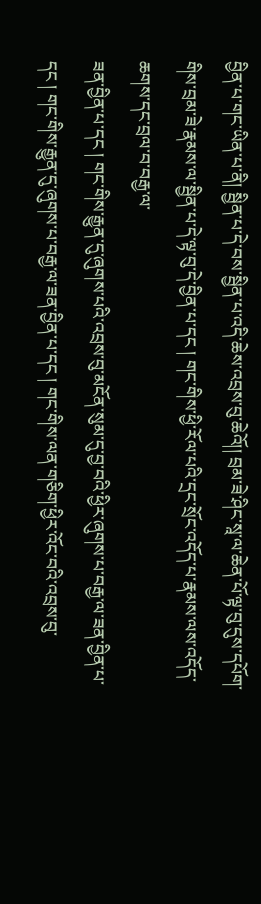བྱིན་པ་གང་ཡིན་པ་ནི། སྦྱིན་པ་དེ་བས་སྦྱིན་པ་འདི་ཆེས་འབྲས་བུ་ཆེའོ།། བྲམ་ཟེ་ཤིང་སཱ་ལ་ཆེན་པོ་ལྟ་བུ་དུས་དཔོག་གིས་བྲམ་ཟེ་རྣམས་ལ་སྦྱིན་པ་དེ་ལྟ་བུ་དེ་བྱིན་པ་དང ། གང་གིས་ཕྱི་རོལ་པའི་དྲང་སྲོང་འདོད་པ་རྣམས་ལས་འདོད་ཆགས་དང་བྲལ་བ་བརྒྱ་ལ་
ཟན་བྱིན་པ་དང ། གང་གིས་རྒྱུན་དུ་ཞུགས་པའི་འབྲས་བུ་མངོན་སུམ་དུ་བྱ་བའི་ཕྱིར་ཞུགས་པ་བརྒྱ་ལ་ཟན་བྱིན་པ་དང ། གང་གིས་རྒྱུན་དུ་ཞུགས་པ་བརྒྱ་ལ་ཟན་བྱིན་པ་དང ། གང་གིས་ལན་གཅིག་ཕྱིར་འོང་བའི་འབྲས་བུ་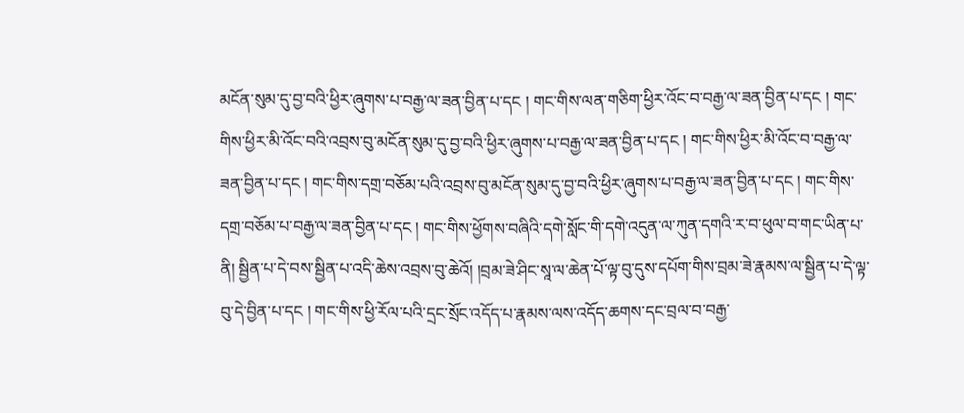མངོན་སུམ་དུ་བྱ་བའི་ཕྱིར་ཞུགས་པ་བརྒྱ་ལ་ཟན་བྱིན་པ་དང ། གང་གིས་ལན་གཅིག་ཕྱིར་འོང་བ་བརྒྱ་ལ་ཟན་བྱིན་པ་དང ། གང་གིས་ཕྱིར་མི་འོང་བའི་འབྲས་བུ་མངོན་སུམ་དུ་བྱ་བའི་ཕྱིར་ཞུགས་པ་བརྒྱ་ལ་ཟན་བྱིན་པ་དང ། གང་གིས་ཕྱིར་མི་འོང་བ་བརྒྱ་ལ་ཟན་བྱིན་པ་དང ། གང་གིས་དགྲ་བཅོམ་པའི་འབྲས་བུ་མངོན་སུམ་དུ་བྱ་བའི་ཕྱིར་ཞུགས་པ་བརྒྱ་ལ་ཟན་བྱིན་པ་དང ། གང་གིས་དགྲ་བཅོམ་པ་བརྒྱ་ལ་ཟན་བྱིན་པ་དང ། གང་གིས་ཕྱོགས་བཞིའི་དགེ་སློང་གི་དགེ་འདུན་ལ་ཀུན་དགའི་ར་བ་ཕུལ་བ་གང་ཡིན་པ་ནི། སྦྱིན་པ་དེ་བས་སྦྱིན་པ་འདི་ཆེས་འབྲས་བུ་ཆེའོ། །བྲམ་ཟེ་ཤིང་སཱ་ལ་ཆེན་པོ་ལྟ་བུ་དུས་དཔོག་གིས་བྲམ་ཟེ་རྣམས་ལ་སྦྱིན་པ་དེ་ལྟ་བུ་དེ་བྱིན་པ་དང ། གང་གིས་ཕྱི་རོལ་པའི་དྲང་སྲོང་འདོད་པ་རྣམས་ལས་འདོད་ཆགས་དང་བྲལ་བ་བརྒྱ་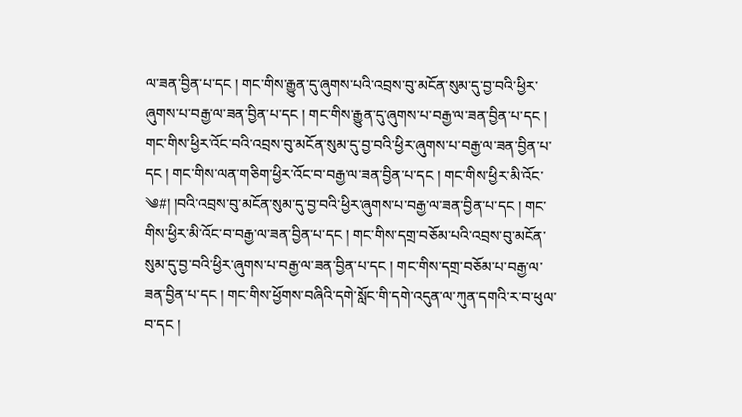ལ་ཟན་བྱིན་པ་དང ། གང་གིས་རྒྱུན་དུ་ཞུགས་པའི་འབྲས་བུ་མངོན་སུམ་དུ་བྱ་བའི་ཕྱིར་ཞུགས་པ་བརྒྱ་ལ་ཟན་བྱིན་པ་དང ། གང་གིས་རྒྱུན་དུ་ཞུགས་པ་བརྒྱ་ལ་ཟན་བྱིན་པ་དང ། གང་གིས་ཕྱིར་འོང་བའི་འབྲས་བུ་མངོན་སུམ་དུ་བྱ་བའི་ཕྱིར་ཞུགས་པ་བརྒྱ་ལ་ཟན་བྱིན་པ་དང ། གང་གིས་ལན་གཅིག་ཕྱིར་འོང་བ་བརྒྱ་ལ་ཟན་བྱིན་པ་དང ། གང་གིས་ཕྱིར་མི་འོང་
༄#། །བའི་འབྲས་བུ་མངོན་སུམ་དུ་བྱ་བའི་ཕྱིར་ཞུགས་པ་བརྒྱ་ལ་ཟན་བྱིན་པ་དང ། གང་གིས་ཕྱིར་མི་འོང་བ་བརྒྱ་ལ་ཟན་བྱིན་པ་དང ། གང་གིས་དགྲ་བཅོམ་པའི་འབྲས་བུ་མངོན་སུམ་དུ་བྱ་བའི་ཕྱིར་ཞུགས་པ་བརྒྱ་ལ་ཟན་བྱིན་པ་དང ། གང་གིས་དགྲ་བཅོམ་པ་བརྒྱ་ལ་ཟན་བྱིན་པ་དང ། གང་གིས་ཕྱོགས་བཞིའི་དགེ་སློང་གི་དགེ་འདུན་ལ་ཀུན་དགའི་ར་བ་ཕུལ་བ་དང །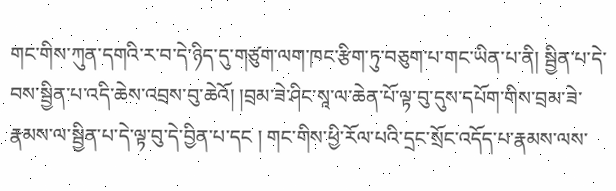གང་གིས་ཀུན་དགའི་ར་བ་དེ་ཉིད་དུ་གཙུག་ལག་ཁང་རྩིག་ཏུ་བཅུག་པ་གང་ཡིན་པ་ནི། སྦྱིན་པ་དེ་བས་སྦྱིན་པ་འདི་ཆེས་འབྲས་བུ་ཆེའོ། །བྲམ་ཟེ་ཤིང་སཱ་ལ་ཆེན་པོ་ལྟ་བུ་དུས་དཔོག་གིས་བྲམ་ཟེ་རྣམས་ལ་སྦྱིན་པ་དེ་ལྟ་བུ་དེ་བྱིན་པ་དང ། གང་གིས་ཕྱི་རོལ་པའི་དྲང་སྲོང་འདོད་པ་རྣམས་ལས་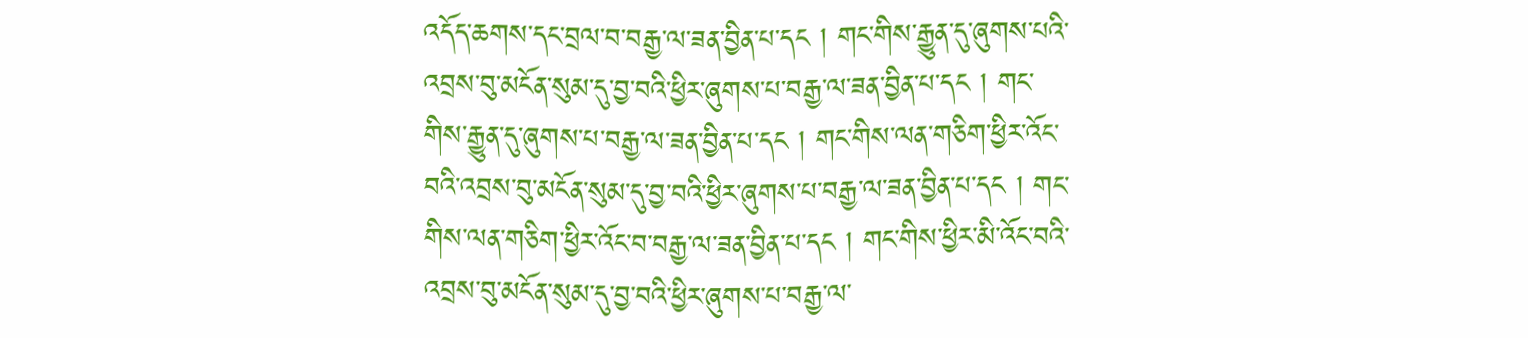འདོད་ཆགས་དང་བྲལ་བ་བརྒྱ་ལ་ཟན་བྱིན་པ་དང ། གང་གིས་རྒྱུན་དུ་ཞུགས་པའི་འབྲས་བུ་མངོན་སུམ་དུ་བྱ་བའི་ཕྱིར་ཞུགས་པ་བརྒྱ་ལ་ཟན་བྱིན་པ་དང ། གང་གིས་རྒྱུན་དུ་ཞུགས་པ་བརྒྱ་ལ་ཟན་བྱིན་པ་དང ། གང་གིས་ལན་གཅིག་ཕྱིར་འོང་བའི་འབྲས་བུ་མངོན་སུམ་དུ་བྱ་བའི་ཕྱིར་ཞུགས་པ་བརྒྱ་ལ་ཟན་བྱིན་པ་དང ། གང་གིས་ལན་གཅིག་ཕྱིར་འོང་བ་བརྒྱ་ལ་ཟན་བྱིན་པ་དང ། གང་གིས་ཕྱིར་མི་འོང་བའི་འབྲས་བུ་མངོན་སུམ་དུ་བྱ་བའི་ཕྱིར་ཞུགས་པ་བརྒྱ་ལ་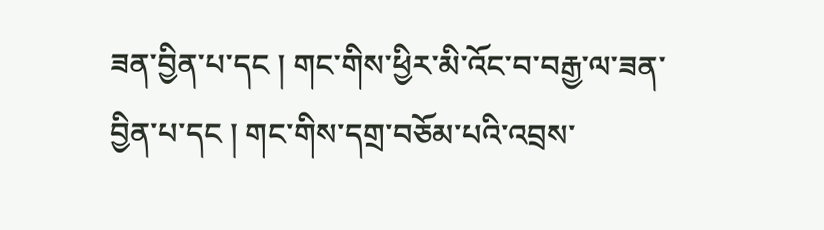ཟན་བྱིན་པ་དང ། གང་གིས་ཕྱིར་མི་འོང་བ་བརྒྱ་ལ་ཟན་བྱིན་པ་དང ། གང་གིས་དགྲ་བཅོམ་པའི་འབྲས་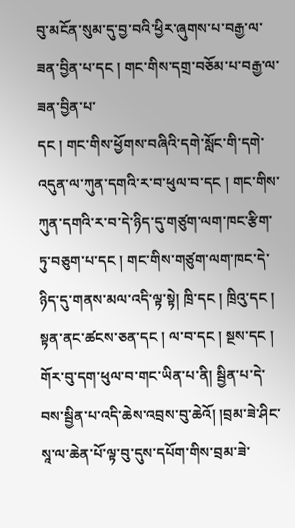བུ་མངོན་སུམ་དུ་བྱ་བའི་ཕྱིར་ཞུགས་པ་བརྒྱ་ལ་ཟན་བྱིན་པ་དང ། གང་གིས་དགྲ་བཅོམ་པ་བརྒྱ་ལ་ཟན་བྱིན་པ་
དང ། གང་གིས་ཕྱོགས་བཞིའི་དགེ་སློང་གི་དགེ་འདུན་ལ་ཀུན་དགའི་ར་བ་ཕུལ་བ་དང ། གང་གིས་ཀུན་དགའི་ར་བ་དེ་ཉིད་དུ་གཙུག་ལག་ཁང་རྩིག་ཏུ་བཅུག་པ་དང ། གང་གིས་གཙུག་ལག་ཁང་དེ་ཉིད་དུ་གནས་མལ་འདི་ལྟ་སྟེ། ཁྲི་དང ། ཁྲིའུ་དང ། སྟན་ནང་ཚངས་ཅན་དང ། ལ་བ་དང ། སྔས་དང ། གོར་བུ་དག་ཕུལ་བ་གང་ཡིན་པ་ནི། སྦྱིན་པ་དེ་བས་སྦྱིན་པ་འདི་ཆེས་འབྲས་བུ་ཆེའོ། །བྲམ་ཟེ་ཤིང་སཱ་ལ་ཆེན་པོ་ལྟ་བུ་དུས་དཔོག་གིས་བྲམ་ཟེ་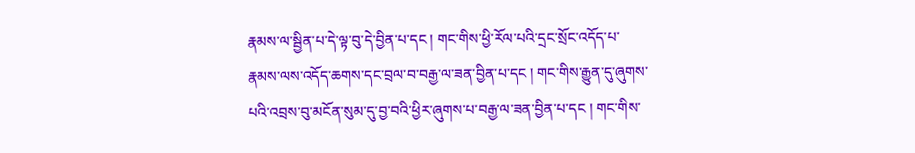རྣམས་ལ་སྦྱིན་པ་དེ་ལྟ་བུ་དེ་བྱིན་པ་དང ། གང་གིས་ཕྱི་རོལ་པའི་དྲང་སྲོང་འདོད་པ་རྣམས་ལས་འདོད་ཆགས་དང་བྲལ་བ་བརྒྱ་ལ་ཟན་བྱིན་པ་དང ། གང་གིས་རྒྱུན་དུ་ཞུགས་པའི་འབྲས་བུ་མངོན་སུམ་དུ་བྱ་བའི་ཕྱིར་ཞུགས་པ་བརྒྱ་ལ་ཟན་བྱིན་པ་དང ། གང་གིས་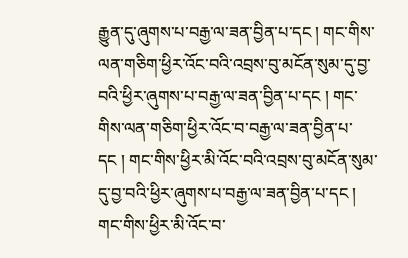རྒྱུན་དུ་ཞུགས་པ་བརྒྱ་ལ་ཟན་བྱིན་པ་དང ། གང་གིས་ལན་གཅིག་ཕྱིར་འོང་བའི་འབྲས་བུ་མངོན་སུམ་དུ་བྱ་བའི་ཕྱིར་ཞུགས་པ་བརྒྱ་ལ་ཟན་བྱིན་པ་དང ། གང་གིས་ལན་གཅིག་ཕྱིར་འོང་བ་བརྒྱ་ལ་ཟན་བྱིན་པ་དང ། གང་གིས་ཕྱིར་མི་འོང་བའི་འབྲས་བུ་མངོན་སུམ་དུ་བྱ་བའི་ཕྱིར་ཞུགས་པ་བརྒྱ་ལ་ཟན་བྱིན་པ་དང ། གང་གིས་ཕྱིར་མི་འོང་བ་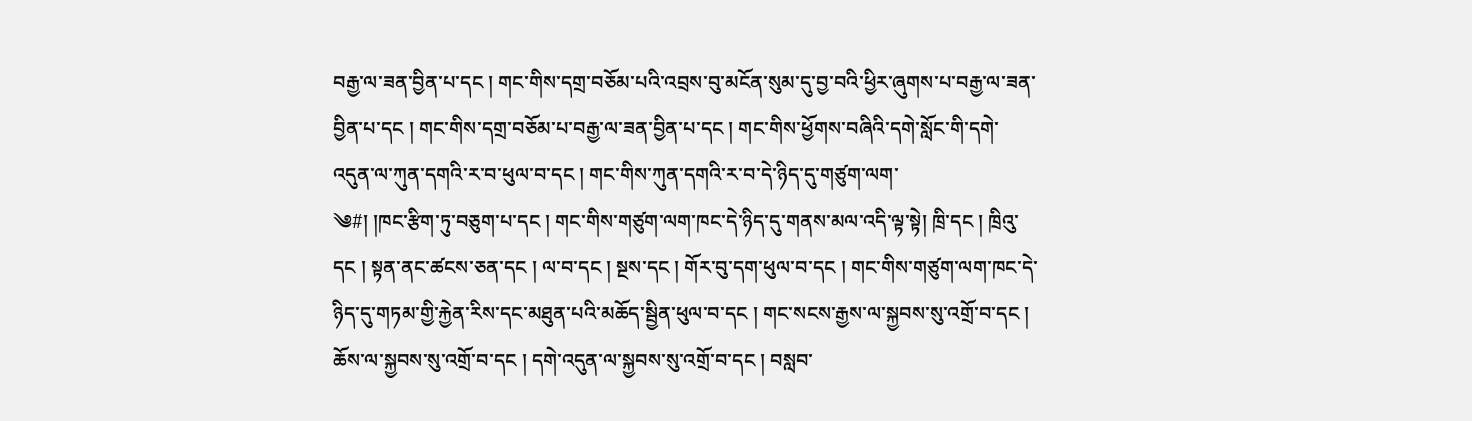བརྒྱ་ལ་ཟན་བྱིན་པ་དང ། གང་གིས་དགྲ་བཅོམ་པའི་འབྲས་བུ་མངོན་སུམ་དུ་བྱ་བའི་ཕྱིར་ཞུགས་པ་བརྒྱ་ལ་ཟན་བྱིན་པ་དང ། གང་གིས་དགྲ་བཅོམ་པ་བརྒྱ་ལ་ཟན་བྱིན་པ་དང ། གང་གིས་ཕྱོགས་བཞིའི་དགེ་སློང་གི་དགེ་འདུན་ལ་ཀུན་དགའི་ར་བ་ཕུལ་བ་དང ། གང་གིས་ཀུན་དགའི་ར་བ་དེ་ཉིད་དུ་གཙུག་ལག་
༄#། །ཁང་རྩིག་ཏུ་བཅུག་པ་དང ། གང་གིས་གཙུག་ལག་ཁང་དེ་ཉིད་དུ་གནས་མལ་འདི་ལྟ་སྟེ། ཁྲི་དང ། ཁྲིའུ་དང ། སྟན་ནང་ཚངས་ཅན་དང ། ལ་བ་དང ། སྔས་དང ། གོར་བུ་དག་ཕུལ་བ་དང ། གང་གིས་གཙུག་ལག་ཁང་དེ་ཉིད་དུ་གཏམ་གྱི་རྐྱེན་རིས་དང་མཐུན་པའི་མཆོད་སྦྱིན་ཕུལ་བ་དང ། གང་སངས་རྒྱས་ལ་སྐྱབས་སུ་འགྲོ་བ་དང ། ཆོས་ལ་སྐྱབས་སུ་འགྲོ་བ་དང ། དགེ་འདུན་ལ་སྐྱབས་སུ་འགྲོ་བ་དང ། བསླབ་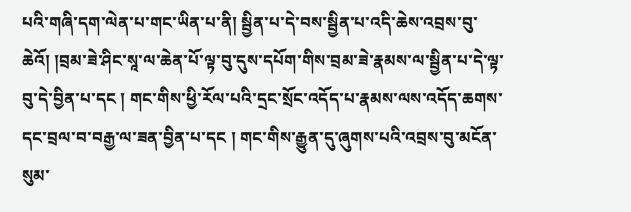པའི་གཞི་དག་ལེན་པ་གང་ཡིན་པ་ནི། སྦྱིན་པ་དེ་བས་སྦྱིན་པ་འདི་ཆེས་འབྲས་བུ་ཆེའོ། །བྲམ་ཟེ་ཤིང་སཱ་ལ་ཆེན་པོ་ལྟ་བུ་དུས་དཔོག་གིས་བྲམ་ཟེ་རྣམས་ལ་སྦྱིན་པ་དེ་ལྟ་བུ་དེ་བྱིན་པ་དང ། གང་གིས་ཕྱི་རོལ་པའི་དྲང་སྲོང་འདོད་པ་རྣམས་ལས་འདོད་ཆགས་དང་བྲལ་བ་བརྒྱ་ལ་ཟན་བྱིན་པ་དང ། གང་གིས་རྒྱུན་དུ་ཞུགས་པའི་འབྲས་བུ་མངོན་སུམ་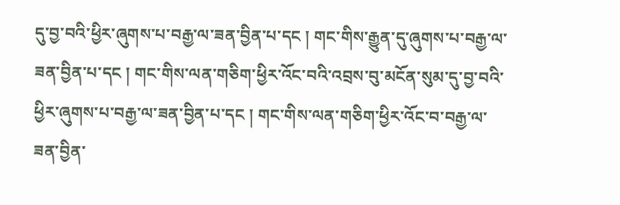དུ་བྱ་བའི་ཕྱིར་ཞུགས་པ་བརྒྱ་ལ་ཟན་བྱིན་པ་དང ། གང་གིས་རྒྱུན་དུ་ཞུགས་པ་བརྒྱ་ལ་ཟན་བྱིན་པ་དང ། གང་གིས་ལན་གཅིག་ཕྱིར་འོང་བའི་འབྲས་བུ་མངོན་སུམ་དུ་བྱ་བའི་ཕྱིར་ཞུགས་པ་བརྒྱ་ལ་ཟན་བྱིན་པ་དང ། གང་གིས་ལན་གཅིག་ཕྱིར་འོང་བ་བརྒྱ་ལ་ཟན་བྱིན་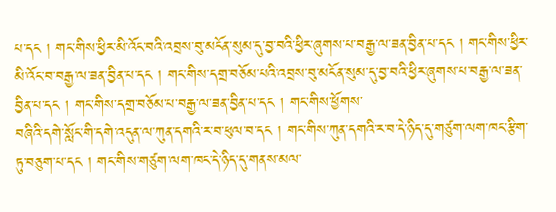པ་དང ། གང་གིས་ཕྱིར་མི་འོང་བའི་འབྲས་བུ་མངོན་སུམ་དུ་བྱ་བའི་ཕྱིར་ཞུགས་པ་བརྒྱ་ལ་ཟན་བྱིན་པ་དང ། གང་གིས་ཕྱིར་མི་འོང་བ་བརྒྱ་ལ་ཟན་བྱིན་པ་དང ། གང་གིས་དགྲ་བཅོམ་པའི་འབྲས་བུ་མངོན་སུམ་དུ་བྱ་བའི་ཕྱིར་ཞུགས་པ་བརྒྱ་ལ་ཟན་བྱིན་པ་དང ། གང་གིས་དགྲ་བཅོམ་པ་བརྒྱ་ལ་ཟན་བྱིན་པ་དང ། གང་གིས་ཕྱོགས་
བཞིའི་དགེ་སློང་གི་དགེ་འདུན་ལ་ཀུན་དགའི་ར་བ་ཕུལ་བ་དང ། གང་གིས་ཀུན་དགའི་ར་བ་དེ་ཉིད་དུ་གཙུག་ལག་ཁང་རྩིག་ཏུ་བཅུག་པ་དང ། གང་གིས་གཙུག་ལག་ཁང་དེ་ཉིད་དུ་གནས་མལ་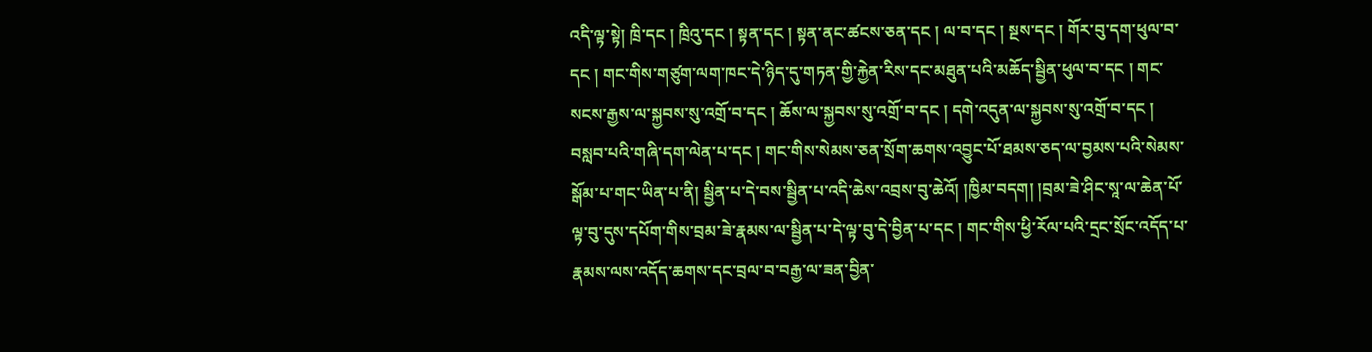འདི་ལྟ་སྟེ། ཁྲི་དང ། ཁྲིའུ་དང ། སྟན་དང ། སྟན་ནང་ཚངས་ཅན་དང ། ལ་བ་དང ། སྔས་དང ། གོར་བུ་དག་ཕུལ་བ་དང ། གང་གིས་གཙུག་ལག་ཁང་དེ་ཉིད་དུ་གཏན་གྱི་རྐྱེན་རིས་དང་མཐུན་པའི་མཆོད་སྦྱིན་ཕུལ་བ་དང ། གང་སངས་རྒྱས་ལ་སྐྱབས་སུ་འགྲོ་བ་དང ། ཆོས་ལ་སྐྱབས་སུ་འགྲོ་བ་དང ། དགེ་འདུན་ལ་སྐྱབས་སུ་འགྲོ་བ་དང ། བསླབ་པའི་གཞི་དག་ལེན་པ་དང ། གང་གིས་སེམས་ཅན་སྲོག་ཆགས་འབྱུང་པོ་ཐམས་ཅད་ལ་བྱམས་པའི་སེམས་སྒོམ་པ་གང་ཡིན་པ་ནི། སྦྱིན་པ་དེ་བས་སྦྱིན་པ་འདི་ཆེས་འབྲས་བུ་ཆེའོ། །ཁྱིམ་བདག། །བྲམ་ཟེ་ཤིང་སཱ་ལ་ཆེན་པོ་ལྟ་བུ་དུས་དཔོག་གིས་བྲམ་ཟེ་རྣམས་ལ་སྦྱིན་པ་དེ་ལྟ་བུ་དེ་བྱིན་པ་དང ། གང་གིས་ཕྱི་རོལ་པའི་དྲང་སྲོང་འདོད་པ་རྣམས་ལས་འདོད་ཆགས་དང་བྲལ་བ་བརྒྱ་ལ་ཟན་བྱིན་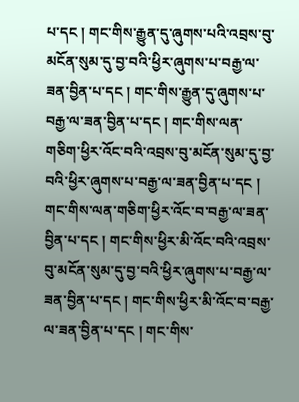པ་དང ། གང་གིས་རྒྱུན་དུ་ཞུགས་པའི་འབྲས་བུ་མངོན་སུམ་དུ་བྱ་བའི་ཕྱིར་ཞུགས་པ་བརྒྱ་ལ་ཟན་བྱིན་པ་དང ། གང་གིས་རྒྱུན་དུ་ཞུགས་པ་བརྒྱ་ལ་ཟན་བྱིན་པ་དང ། གང་གིས་ལན་གཅིག་ཕྱིར་འོང་བའི་འབྲས་བུ་མངོན་སུམ་དུ་བྱ་བའི་ཕྱིར་ཞུགས་པ་བརྒྱ་ལ་ཟན་བྱིན་པ་དང ། གང་གིས་ལན་གཅིག་ཕྱིར་འོང་བ་བརྒྱ་ལ་ཟན་བྱིན་པ་དང ། གང་གིས་ཕྱིར་མི་འོང་བའི་འབྲས་བུ་མངོན་སུམ་དུ་བྱ་བའི་ཕྱིར་ཞུགས་པ་བརྒྱ་ལ་ཟན་བྱིན་པ་དང ། གང་གིས་ཕྱིར་མི་འོང་བ་བརྒྱ་ལ་ཟན་བྱིན་པ་དང ། གང་གིས་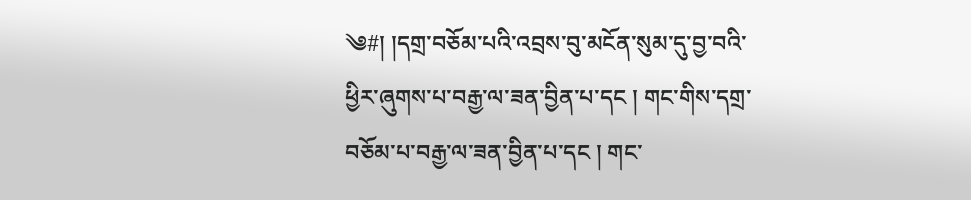༄#། །དགྲ་བཅོམ་པའི་འབྲས་བུ་མངོན་སུམ་དུ་བྱ་བའི་ཕྱིར་ཞུགས་པ་བརྒྱ་ལ་ཟན་བྱིན་པ་དང ། གང་གིས་དགྲ་བཅོམ་པ་བརྒྱ་ལ་ཟན་བྱིན་པ་དང ། གང་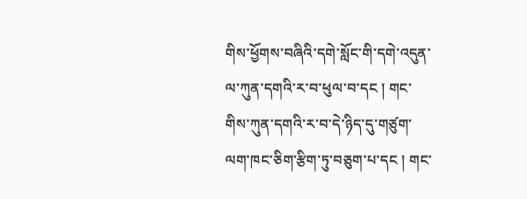གིས་ཕྱོགས་བཞིའི་དགེ་སློང་གི་དགེ་འདུན་ལ་ཀུན་དགའི་ར་བ་ཕུལ་བ་དང ། གང་གིས་ཀུན་དགའི་ར་བ་དེ་ཉིད་དུ་གཙུག་ལག་ཁང་ཅིག་རྩིག་ཏུ་བཅུག་པ་དང ། གང་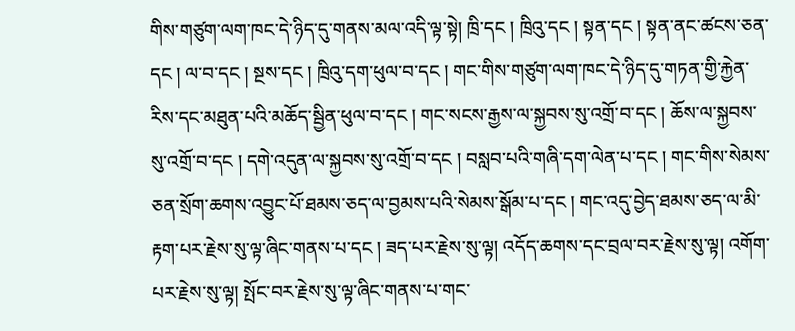གིས་གཙུག་ལག་ཁང་དེ་ཉིད་དུ་གནས་མལ་འདི་ལྟ་སྟེ། ཁྲི་དང ། ཁྲིའུ་དང ། སྟན་དང ། སྟན་ནང་ཚངས་ཅན་དང ། ལ་བ་དང ། སྔས་དང ། ཁྲིའུ་དག་ཕུལ་བ་དང ། གང་གིས་གཙུག་ལག་ཁང་དེ་ཉིད་དུ་གཏན་གྱི་རྐྱེན་རིས་དང་མཐུན་པའི་མཆོད་སྦྱིན་ཕུལ་བ་དང ། གང་སངས་རྒྱས་ལ་སྐྱབས་སུ་འགྲོ་བ་དང ། ཆོས་ལ་སྐྱབས་སུ་འགྲོ་བ་དང ། དགེ་འདུན་ལ་སྐྱབས་སུ་འགྲོ་བ་དང ། བསླབ་པའི་གཞི་དག་ལེན་པ་དང ། གང་གིས་སེམས་ཅན་སྲོག་ཆགས་འབྱུང་པོ་ཐམས་ཅད་ལ་བྱམས་པའི་སེམས་སྒོམ་པ་དང ། གང་འདུ་བྱེད་ཐམས་ཅད་ལ་མི་རྟག་པར་རྗེས་སུ་ལྟ་ཞིང་གནས་པ་དང ། ཟད་པར་རྗེས་སུ་ལྟ། འདོད་ཆགས་དང་བྲལ་བར་རྗེས་སུ་ལྟ། འགོག་པར་རྗེས་སུ་ལྟ། སྤོང་བར་རྗེས་སུ་ལྟ་ཞིང་གནས་པ་གང་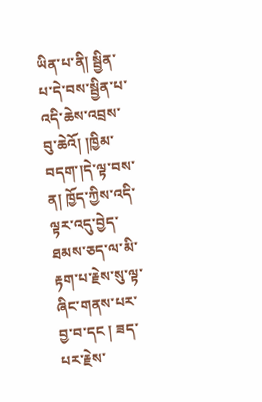ཡིན་པ་ནི། སྦྱིན་པ་དེ་བས་སྦྱིན་པ་འདི་ཆེས་འབྲས་བུ་ཆེའོ། །ཁྱིམ་བདག་།དེ་ལྟ་བས་ན། ཁྱོད་ཀྱིས་འདི་ལྟར་འདུ་བྱེད་ཐམས་ཅད་ལ་མི་རྟག་པ་རྗེས་སུ་ལྟ་ཞིང་གནས་པར་བྱ་བ་དང ། ཟད་པར་རྗེས་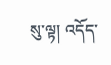སུ་ལྟ། འདོད་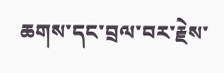ཆགས་དང་བྲལ་བར་རྗེས་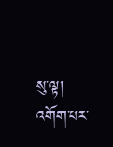སུ་ལྟ། འགོག་པར་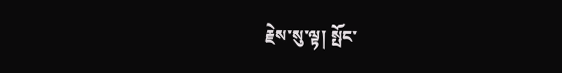རྗེས་སུ་ལྟ། སྤོང་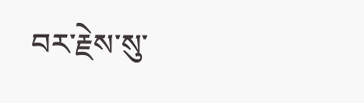བར་རྗེས་སུ་